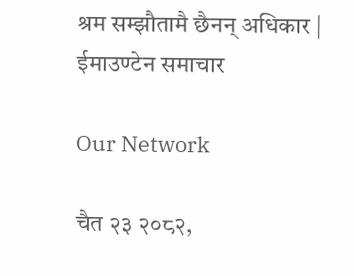श्रम सम्झौतामै छैनन् अधिकार | ईमाउण्टेन समाचार

Our Network

चैत २३ २०८२,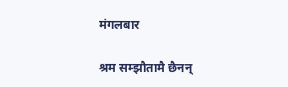मंगलबार

श्रम सम्झौतामै छैनन्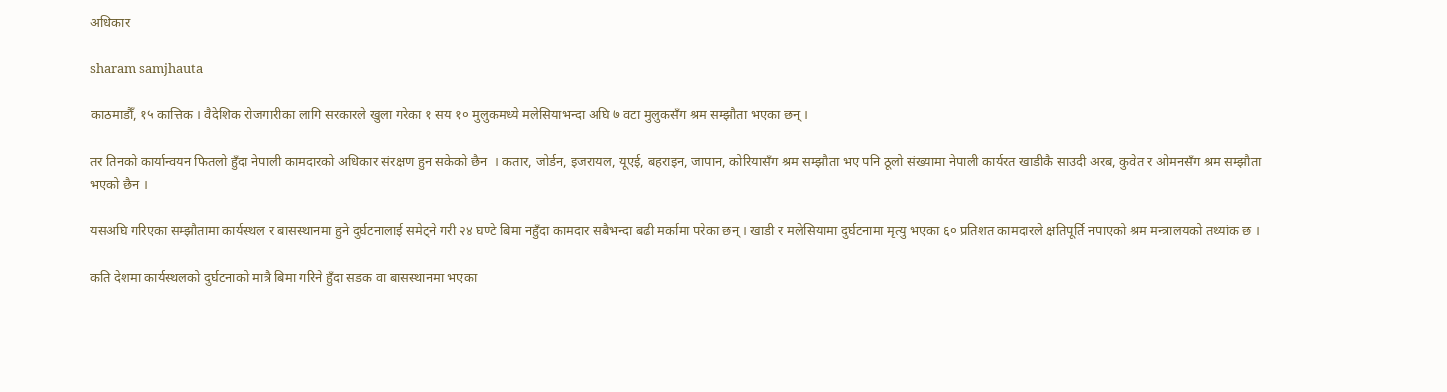अधिकार

sharam samjhauta

काठमाडौँ, १५ कात्तिक । वैदेशिक रोजगारीका लागि सरकारले खुला गरेका १ सय १० मुलुकमध्ये मलेसियाभन्दा अघि ७ वटा मुलुकसँग श्रम सम्झौता भएका छन् ।

तर तिनको कार्यान्वयन फितलो हुँदा नेपाली कामदारको अधिकार संरक्षण हुन सकेको छैन  । कतार, जोर्डन, इजरायल, यूएई, बहराइन, जापान, कोरियासँग श्रम सम्झौता भए पनि ठूलो संख्यामा नेपाली कार्यरत खाडीकै साउदी अरब, कुवेत र ओमनसँग श्रम सम्झौता भएको छैन ।

यसअघि गरिएका सम्झौतामा कार्यस्थल र बासस्थानमा हुने दुर्घटनालाई समेट्ने गरी २४ घण्टे बिमा नहुँदा कामदार सबैभन्दा बढी मर्कामा परेका छन् । खाडी र मलेसियामा दुर्घटनामा मृत्यु भएका ६० प्रतिशत कामदारले क्षतिपूर्ति नपाएको श्रम मन्त्रालयको तथ्यांक छ ।

कति देशमा कार्यस्थलको दुर्घटनाको मात्रै बिमा गरिने हुँदा सडक वा बासस्थानमा भएका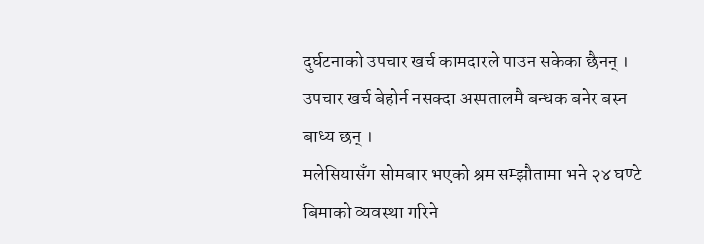दुर्घटनाको उपचार खर्च कामदारले पाउन सकेका छैनन् । उपचार खर्च बेहोर्न नसक्दा अस्पतालमै बन्धक बनेर बस्न बाध्य छन् ।
मलेसियासँग सोमबार भएको श्रम सम्झौतामा भने २४ घण्टे बिमाको व्यवस्था गरिने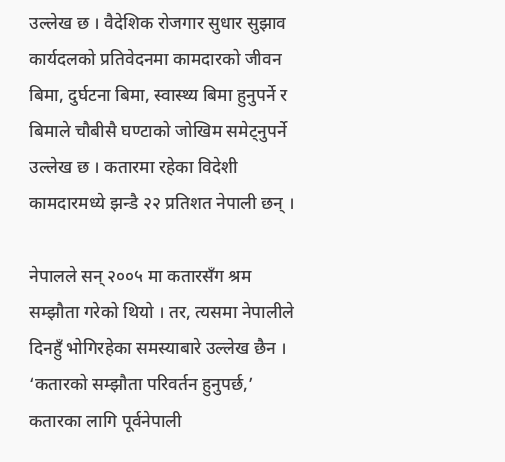उल्लेख छ । वैदेशिक रोजगार सुधार सुझाव कार्यदलको प्रतिवेदनमा कामदारको जीवन बिमा, दुर्घटना बिमा, स्वास्थ्य बिमा हुनुपर्ने र बिमाले चौबीसै घण्टाको जोखिम समेट्नुपर्ने उल्लेख छ । कतारमा रहेका विदेशी कामदारमध्ये झन्डै २२ प्रतिशत नेपाली छन् ।

नेपालले सन् २००५ मा कतारसँग श्रम सम्झौता गरेको थियो । तर, त्यसमा नेपालीले दिनहुँ भोगिरहेका समस्याबारे उल्लेख छैन । ‘कतारको सम्झौता परिवर्तन हुनुपर्छ,’ कतारका लागि पूर्वनेपाली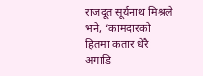राजदूत सूर्यनाथ मिश्रले भने, ‘कामदारको हितमा कतार धेरै अगाडि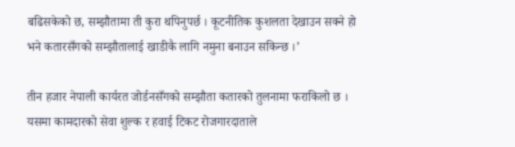बढिसकेको छ, सम्झौतामा ती कुरा थपिनुपर्छ । कूटनीतिक कुशलता देखाउन सक्ने हो भने कतारसँगको सम्झौतालाई खाडीकै लागि नमुना बनाउन सकिन्छ ।’

तीन हजार नेपाली कार्यरत जोर्डनसँगको सम्झौता कतारको तुलनामा फराकिलो छ । यसमा कामदारको सेवा शुल्क र हवाई टिकट रोजगारदाताले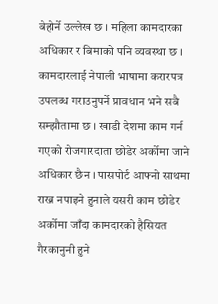बेहोर्ने उल्लेख छ । महिला कामदारका अधिकार र बिमाको पनि व्यवस्था छ ।
कामदारलाई नेपाली भाषामा करारपत्र उपलब्ध गराउनुपर्ने प्रावधान भने सबै सम्झौतामा छ । खाडी देशमा काम गर्न गएको रोजगारदाता छोडेर अर्कोमा जाने अधिकार छैन । पासपोर्ट आफ्नो साथमा राख्न नपाइने हुनाले यसरी काम छोडेर अर्कोमा जाँदा कामदारको हैसियत गैरकानुनी हुने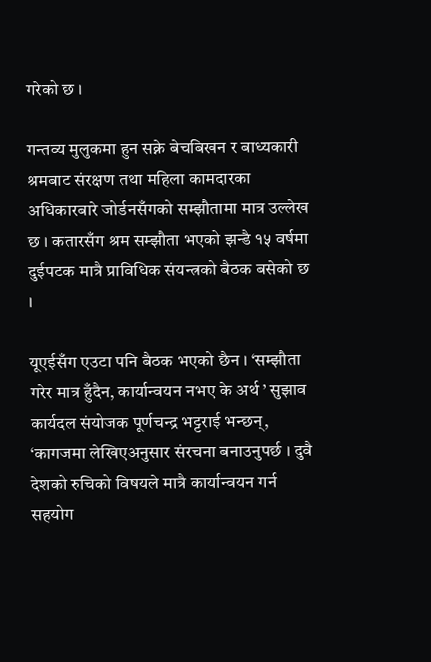गरेको छ ।

गन्तव्य मुलुकमा हुन सक्ने बेचबिखन र बाध्यकारी श्रमबाट संरक्षण तथा महिला कामदारका अधिकारबारे जोर्डनसँगको सम्झौतामा मात्र उल्लेख छ । कतारसँग श्रम सम्झौता भएको झन्डै १५ वर्षमा दुईपटक मात्रै प्राविधिक संयन्त्रको बैठक बसेको छ ।

यूएईसँग एउटा पनि बैठक भएको छैन । ‘सम्झौता गरेर मात्र हुँदैन, कार्यान्वयन नभए के अर्थ ’ सुझाव कार्यदल संयोजक पूर्णचन्द्र भट्टराई भन्छन्, ‘कागजमा लेखिएअनुसार संरचना बनाउनुपर्छ । दुवै देशको रुचिको विषयले मात्रै कार्यान्वयन गर्न सहयोग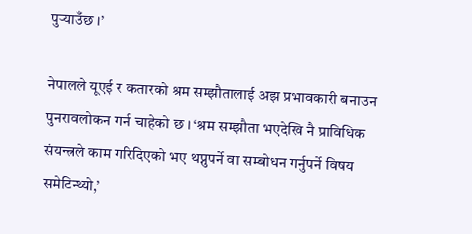पुर्‍याउँछ ।’

नेपालले यूएई र कतारको श्रम सम्झौतालाई अझ प्रभावकारी बनाउन पुनरावलोकन गर्न चाहेको छ । ‘श्रम सम्झौता भएदेखि नै प्राविधिक संयन्त्रले काम गरिदिएको भए थप्नुपर्ने वा सम्बोधन गर्नुपर्ने विषय समेटिन्थ्यो,’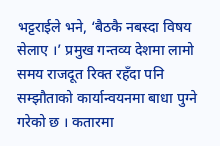भट्टराईले भने, ‘बैठकै नबस्दा विषय सेलाए ।’ प्रमुख गन्तव्य देशमा लामो समय राजदूत रिक्त रहँदा पनि सम्झौताको कार्यान्वयनमा बाधा पुग्ने गरेको छ । कतारमा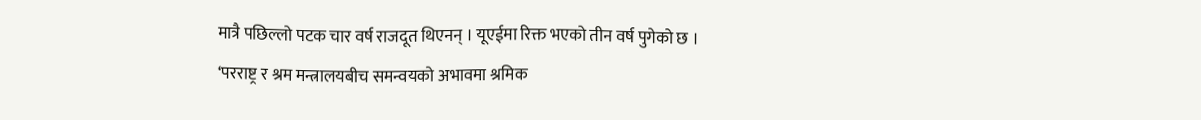मात्रै पछिल्लो पटक चार वर्ष राजदूत थिएनन् । यूएईमा रिक्त भएको तीन वर्ष पुगेको छ ।
‘परराष्ट्र र श्रम मन्त्रालयबीच समन्वयको अभावमा श्रमिक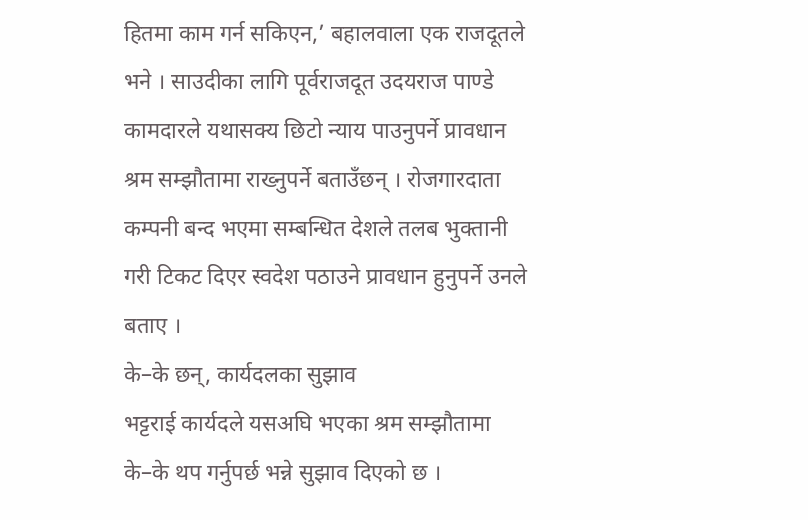हितमा काम गर्न सकिएन,’ बहालवाला एक राजदूतले भने । साउदीका लागि पूर्वराजदूत उदयराज पाण्डे कामदारले यथासक्य छिटो न्याय पाउनुपर्ने प्रावधान श्रम सम्झौतामा राख्नुपर्ने बताउँछन् । रोजगारदाता कम्पनी बन्द भएमा सम्बन्धित देशले तलब भुक्तानी गरी टिकट दिएर स्वदेश पठाउने प्रावधान हुनुपर्ने उनले बताए ।
के–के छन्, कार्यदलका सुझाव
भट्टराई कार्यदले यसअघि भएका श्रम सम्झौतामा के–के थप गर्नुपर्छ भन्ने सुझाव दिएको छ ।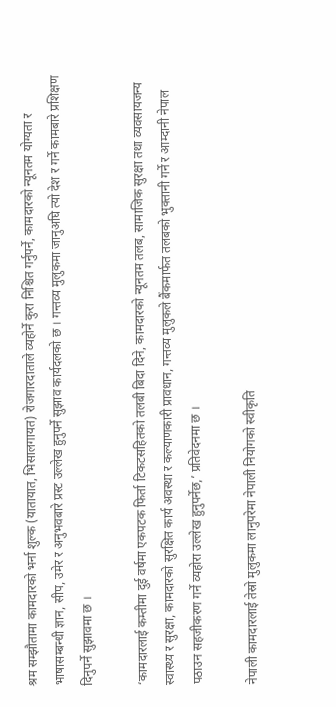श्रम सम्झौतामा कामदारको भर्ना शुल्क (यातायात, भिसालगायत) रोजगारदाताले व्यहोर्ने कुरा निश्चित गर्नुपर्ने, कामदारको न्यूनतम योग्यता र भाषासम्बन्धी ज्ञान, सीप, उमेर र अनुभवबारे प्रस्ट उल्लेख हुनुपर्ने सुझाव कार्यदलको छ । गन्तव्य मुलुकमा जानुअघि त्यो देश र गर्ने कामबारे प्रशिक्षण दिनुपर्ने सुझावमा छ ।

‘कामदारलाई कम्तीमा दुई वर्षमा एकपटक फिर्ता टिकटसहितको तलबी बिदा दिने, कामदारको न्यूनतम तलब, सामाजिक सुरक्षा तथा व्यवसायजन्य स्वास्थ्य र सुरक्षा, कामदारको सुरक्षित कार्य अवस्था र कल्याणकारी प्रावधान, गन्तव्य मुलुकले बैंकमार्फत तलबको भुक्तानी गर्ने र आम्दानी नेपाल पठाउन सहजीकरण गर्ने व्यहोरा उल्लेख हुनुपर्नेछ,’ प्रतिवेदनमा छ ।

नेपाली कामदारलाई तेस्रो मुलुकमा लानुपरेमा नेपाली नियोगको स्वीकृति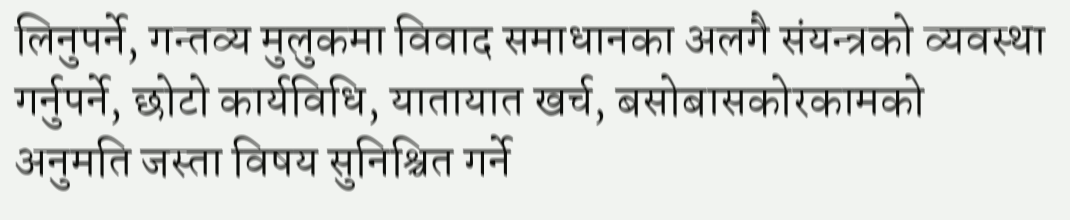लिनुपर्ने, गन्तव्य मुलुकमा विवाद समाधानका अलगै संयन्त्रको व्यवस्था गर्नुपर्ने, छोटो कार्यविधि, यातायात खर्च, बसोबासकोरकामको अनुमति जस्ता विषय सुनिश्चित गर्ने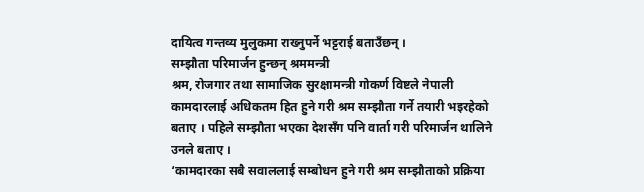दायित्व गन्तव्य मुलुकमा राख्नुपर्ने भट्टराई बताउँछन् ।
सम्झौता परिमार्जन हुन्छन् श्रममन्त्री
श्रम, रोजगार तथा सामाजिक सुरक्षामन्त्री गोकर्ण विष्टले नेपाली कामदारलाई अधिकतम हित हुने गरी श्रम सम्झौता गर्ने तयारी भइरहेको बताए । पहिले सम्झौता भएका देशसँग पनि वार्ता गरी परिमार्जन थालिने उनले बताए ।
‘कामदारका सबै सवाललाई सम्बोधन हुने गरी श्रम सम्झौताको प्रक्रिया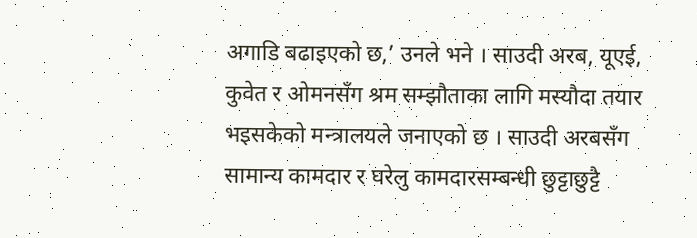अगाडि बढाइएको छ,’ उनले भने । साउदी अरब, यूएई, कुवेत र ओमनसँग श्रम सम्झौताका लागि मस्यौदा तयार भइसकेको मन्त्रालयले जनाएको छ । साउदी अरबसँग सामान्य कामदार र घरेलु कामदारसम्बन्धी छुट्टाछुट्टै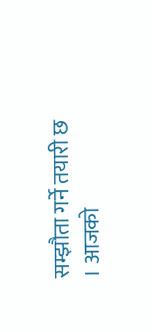सम्झौता गर्ने तयारी छ । आजको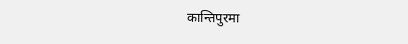कान्तिपुरमा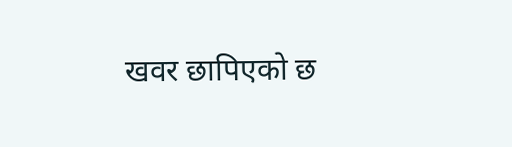खवर छापिएको छ